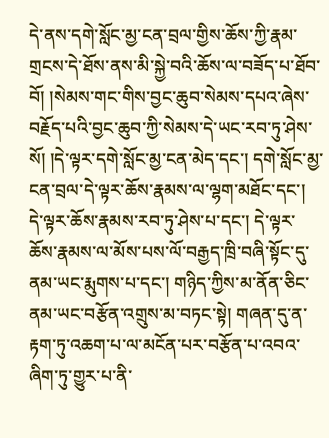དེ་ནས་དགེ་སློང་མྱ་ངན་བྲལ་གྱིས་ཆོས་ཀྱི་རྣམ་གྲངས་དེ་ཐོས་ནས་མི་སྐྱེ་བའི་ཆོས་ལ་བཟོད་པ་ཐོབ་བོ། །སེམས་གང་གིས་བྱང་ཆུབ་སེམས་དཔའ་ཞེས་བརྗོད་པའི་བྱང་ཆུབ་ཀྱི་སེམས་དེ་ཡང་རབ་ཏུ་ཤེས་སོ། །དེ་ལྟར་དགེ་སློང་མྱ་ངན་མེད་དང་། དགེ་སློང་མྱ་ངན་བྲལ་དེ་ལྟར་ཆོས་རྣམས་ལ་ལྷག་མཐོང་དང་། དེ་ལྟར་ཆོས་རྣམས་རབ་ཏུ་ཤེས་པ་དང་། དེ་ལྟར་ཆོས་རྣམས་ལ་མོས་པས་ལོ་བརྒྱད་ཁྲི་བཞི་སྟོང་དུ་ནམ་ཡང་རྨུགས་པ་དང་། གཉིད་ཀྱིས་མ་ནོན་ཅིང་ནམ་ཡང་བརྩོན་འགྲུས་མ་བཏང་སྟེ། གཞན་དུ་ན་རྟག་ཏུ་འཆག་པ་ལ་མངོན་པར་བརྩོན་པ་འབའ་ཞིག་ཏུ་གྱུར་པ་ནི་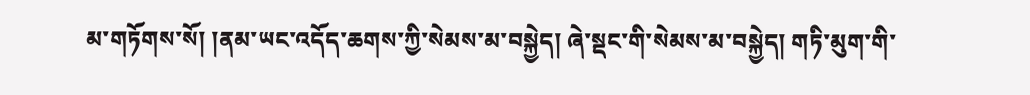མ་གཏོགས་སོ། །ནམ་ཡང་འདོད་ཆགས་ཀྱི་སེམས་མ་བསྐྱེད། ཞེ་སྡང་གི་སེམས་མ་བསྐྱེད། གཏི་མུག་གི་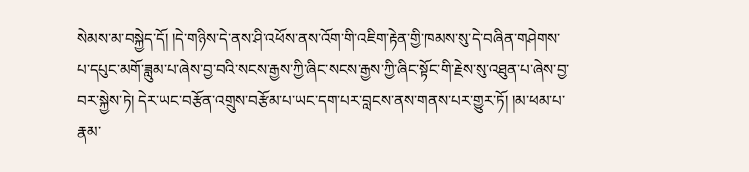སེམས་མ་བསྐྱེད་དོ། །དེ་གཉིས་དེ་ནས་ཤི་འཕོས་ནས་འོག་གི་འཇིག་རྟེན་གྱི་ཁམས་སུ་དེ་བཞིན་གཤེགས་པ་དཔུང་མགོ་ཟླུམ་པ་ཞེས་བྱ་བའི་སངས་རྒྱས་ཀྱི་ཞིང་སངས་རྒྱས་ཀྱི་ཞིང་སྟོང་གི་རྗེས་སུ་འཐུན་པ་ཞེས་བྱ་བར་སྐྱེས་ཏེ། དེར་ཡང་བརྩོན་འགྲུས་བརྩོམ་པ་ཡང་དག་པར་བླངས་ནས་གནས་པར་གྱུར་ཏོ། །མ་ཕམ་པ་རྣམ་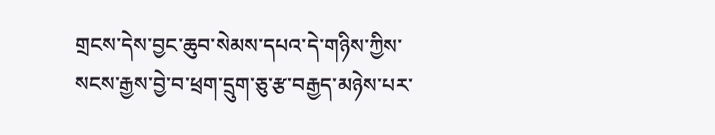གྲངས་དེས་བྱང་ཆུབ་སེམས་དཔའ་དེ་གཉིས་ཀྱིས་སངས་རྒྱས་བྱེ་བ་ཕྲག་དྲུག་ཅུ་རྩ་བརྒྱད་མཉེས་པར་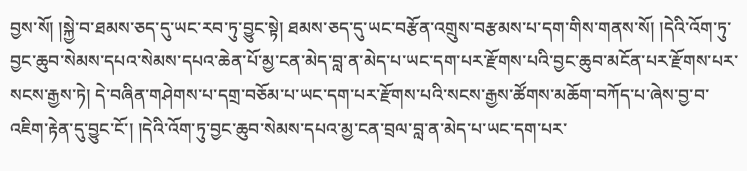བྱས་སོ། །སྐྱེ་བ་ཐམས་ཅད་དུ་ཡང་རབ་ཏུ་བྱུང་སྟེ། ཐམས་ཅད་དུ་ཡང་བརྩོན་འགྲུས་བརྩམས་པ་དག་གིས་གནས་སོ། །དེའི་འོག་ཏུ་བྱང་ཆུབ་སེམས་དཔའ་སེམས་དཔའ་ཆེན་པོ་མྱ་ངན་མེད་བླ་ན་མེད་པ་ཡང་དག་པར་རྫོགས་པའི་བྱང་ཆུབ་མངོན་པར་རྫོགས་པར་སངས་རྒྱས་ཏེ། དེ་བཞིན་གཤེགས་པ་དགྲ་བཅོམ་པ་ཡང་དག་པར་རྫོགས་པའི་སངས་རྒྱས་ཚོགས་མཆོག་བཀོད་པ་ཞེས་བྱ་བ་འཇིག་རྟེན་དུ་བྱུང་ངོ་། །དེའི་འོག་ཏུ་བྱང་ཆུབ་སེམས་དཔའ་མྱ་ངན་བྲལ་བླ་ན་མེད་པ་ཡང་དག་པར་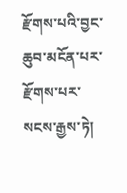རྫོགས་པའི་བྱང་ཆུབ་མངོན་པར་རྫོགས་པར་སངས་རྒྱས་ཏེ།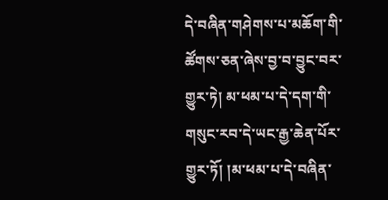དེ་བཞིན་གཤེགས་པ་མཆོག་གི་ཚོགས་ཅན་ཞེས་བྱ་བ་བྱུང་བར་གྱུར་ཏེ། མ་ཕམ་པ་དེ་དག་གི་གསུང་རབ་དེ་ཡང་རྒྱ་ཆེན་པོར་གྱུར་ཏོ། །མ་ཕམ་པ་དེ་བཞིན་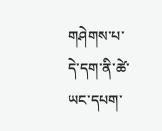གཤེགས་པ་དེ་དག་ནི་ཚེ་ཡང་དཔག་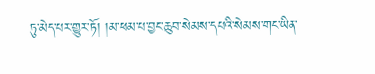ཏུ་མེད་པར་གྱུར་ཏོ། །མ་ཕམ་པ་བྱང་ཆུབ་སེམས་དཔའི་སེམས་གང་ཡིན་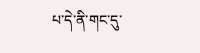པ་དེ་ནི་གང་དུ་